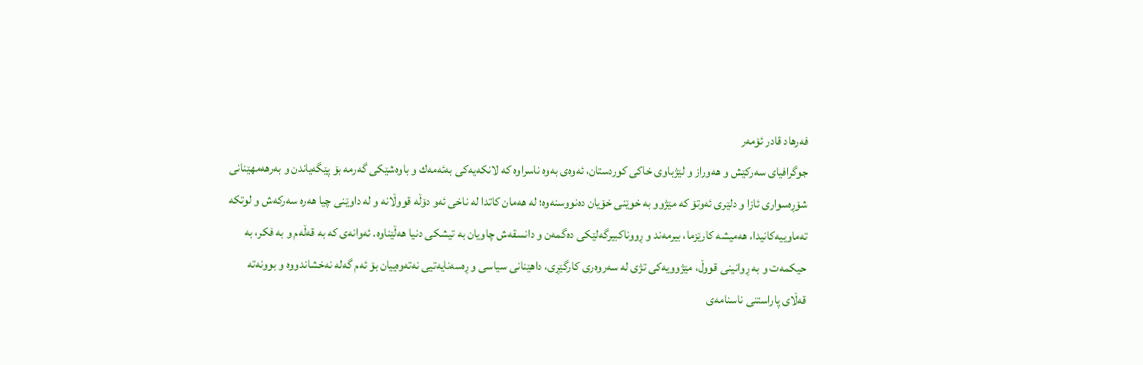فەرهاد قادر ئۆمەر
جوگرافیای سەرکێش و هەوراز و لێژباوی خاکی کوردستان، ئەوەی بەوە ناسراوە کە لانکەیەکی بەئەمەك و باوەشێکی گەرمە بۆ پێگەیاندن و بەرهەمهێنانی شۆڕەسواری ئازا و دلێری ئەوتۆ کە مێژوو بە خوێنی خۆیان دەنووسنەوە؛ لە هەمان کاتدا لە ناخی ئەو دۆڵە قووڵانە و لە داوێنی چیا هەرە سەرکەش و لوتکە تەماوییەکانیدا، هەمیشە کارێزما، بیرمەند و ڕووناکبیرگەلێکی دەگمەن و دانسقەش چاویان بە تیشکی دنیا هەڵێناوە. ئەوانەی کە بە قەڵەم و بە فکر، بە حیکمەت و بە ڕوانینی قووڵ، مێژوویەکی تژی لە سەروەری کارگێڕی، داهێنانی سیاسی و ڕەسەنایەتیی نەتەوەییان بۆ ئەم گەلە نەخشاندووە و بوونەتە قەڵای پاراستنی ناسنامەی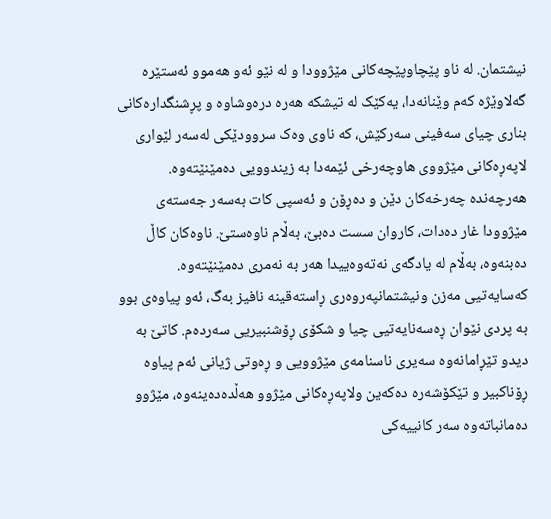نیشتمان. له ناو پێچاوپێچەکانی مێژوودا و لە نێو ئەو هەموو ئەستێرە گەلاوێژە کەم وێنانەدا، یەکێک لە تیشکە هەرە درەوشاوە و پڕشنگدارەکانی بناری چیای سەفینی سەرکێش، کە ناوی وەک سروودێکی لەسەر لێواری لاپەڕەکانی مێژووی هاوچەرخی ئێمەدا بە زیندوویی دەمێنێتەوە. هەرچەندە چەرخەکان دێن و دەڕۆن و ئەسپی کات بەسەر جەستەی مێژوودا غار دەدات، کاروان سست دەبێ، بەڵام ناوەستێ. ناوەکان کاڵ دەبنەوە، بەڵام لە یادگەی نەتەوەییدا هەر بە نەمری دەمێنێتەوە.
کەسایەتیی مەزن ونیشتمانپەروەری ڕاستەقینە نافیز بەگ، ئەو پیاوەی بوو بە پردی نێوان ڕەسەنایەتیی چیا و شکۆی ڕۆشنبیریی سەردەم. کاتێ بە دیدو تێڕامانەوە سەیری ناسنامەی مێژوویی و ڕەوتی ژیانی ئەم پیاوە ڕۆناکبیر و تێکۆشەرە دەکەین ولاپەڕەکانی مێژوو هەڵدەدەینەوە، مێژوو دەمانباتەوە سەر کانییەکی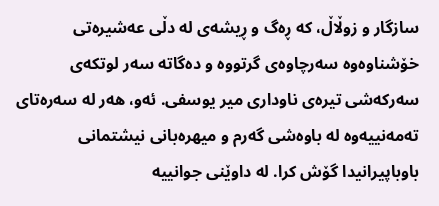سازگار و زوڵاڵ، کە ڕەگ و ڕیشەی لە دڵی عەشیرەتی خۆشناوەوە سەرچاوەی گرتووە و دەگاتە سەر لوتکەی سەرکەشی تیرەی ناوداری میر یوسفی. ئەو، هەر لە سەرەتای تەمەنییەوە لە باوەشی گەرم و میهرەبانی نیشتمانی باوباپیرانیدا گۆش کرا. لە داوێنی جوانییە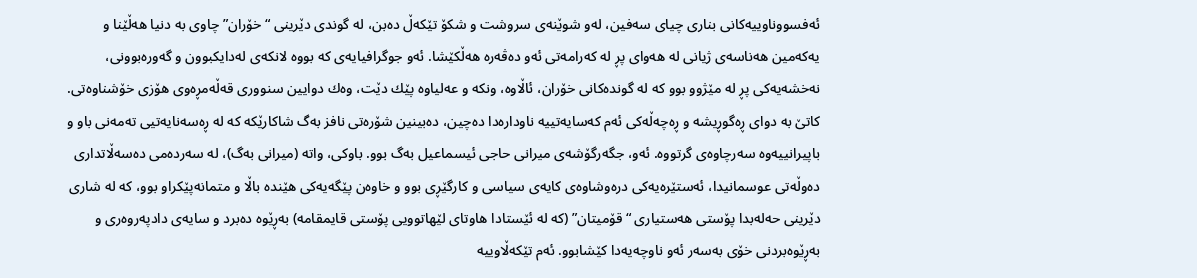ئەفسووناوییەکانی بناری چیای سەفین، لەو شوێنەی سروشت و شکۆ تێکەڵ دەبن، لە گوندی دێرینی “خۆران” چاوی بە دنیا هەڵێنا و یەکەمین هەناسەی ژیانی لە هەوای پڕ لە کەرامەتی ئەو دەڤەرە هەڵکێشا. ئەو جوگرافیایەی کە بووە لانکەی لەدایکبوون و گەورەبوونی، نەخشەیەکی پڕ لە مێژوو بوو کە لە گوندەکانی خۆران، ئاڵاوە، ونکە و عەلیاوە پێك دێت، وەك دوایین سنووری قەڵەمڕەوی هۆزی خۆشناوەتی.
کاتێ بە دوای ڕەگوڕیشە و ڕەچەڵەکی ئەم کەسایەتییە ناودارەدا دەچین، دەبینین شۆرەتی نافز بەگ شاکارێکە کە لە ڕەسەنایەتیی تەمەنی باو و باپیرانییەوە سەرچاوەی گرتووە. ئەو، جگەرگۆشەی میرانی حاجی ئیسماعیل بەگ بوو. باوکی، واتە (میرانی بەگ)، لە سەردەمی دەسەڵاتداری دەوڵەتی عوسمانیدا، ئەستێرەیەکی درەوشاوەی کایەی سیاسی و کارگێڕی بوو و خاوەن پێگەیەکی هێندە باڵا و متمانەپێکراو بوو، کە لە شاری دێرینی حەلەبدا پۆستی هەستیاری “قۆمیتان” (کە لە ئێستادا هاوتای لێهاتوویی پۆستی قایمقامە) بەڕێوە دەبرد و سایەی دادپەروەری و بەڕێوەبردنی خۆی بەسەر ئەو ناوچەیەدا کێشابوو. ئەم تێکەڵاوییە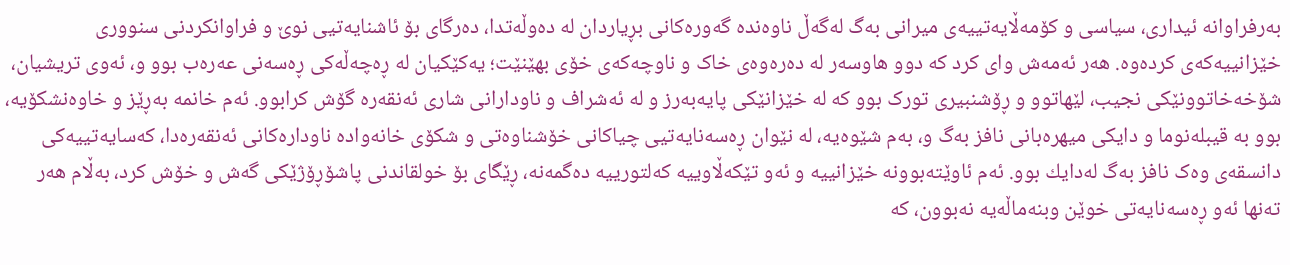بەرفراوانە ئیداری، سیاسی و کۆمەڵایەتییەی میرانی بەگ لەگەڵ ناوەندە گەورەکانی بڕیاردان لە دەوڵەتدا، دەرگای بۆ ئاشنایەتیی نوێ و فراوانکردنی سنووری خێزانییەکەی کردەوە. هەر ئەمەش وای کرد کە دوو هاوسەر لە دەرەوەی خاک و ناوچەکەی خۆی بهێنێت؛ یەکێکیان لە ڕەچەڵەکی ڕەسەنی عەرەب بوو و، ئەوی تریشیان، شۆخەخاتوونێکی نجیب، لێهاتوو و ڕۆشنبیری تورک بوو کە لە خێزانێکی پایەبەرز و لە ئەشراف و ناودارانی شاری ئەنقەرە گۆش کرابوو. ئەم خانمە بەڕێز و خاوەنشکۆیە، بوو بە قیبلەنوما و دایکی میهرەبانی نافز بەگ و، بەم شێوەیە، لە نێوان ڕەسەنایەتیی چیاکانی خۆشناوەتی و شکۆی خانەوادە ناودارەکانی ئەنقەرەدا، کەسایەتییەکی دانسقەی وەک نافز بەگ لەدایك بوو. ئەم ئاوێتەبوونە خێزانییە و ئەو تێکەڵاوییە کەلتورییە دەگمەنە، ڕێگای بۆ خولقاندنی پاشۆڕۆژێکی گەش و خۆش کرد، بەڵام هەر تەنها ئەو ڕەسەنایەتی خوێن وبنەماڵەیە نەبوون، کە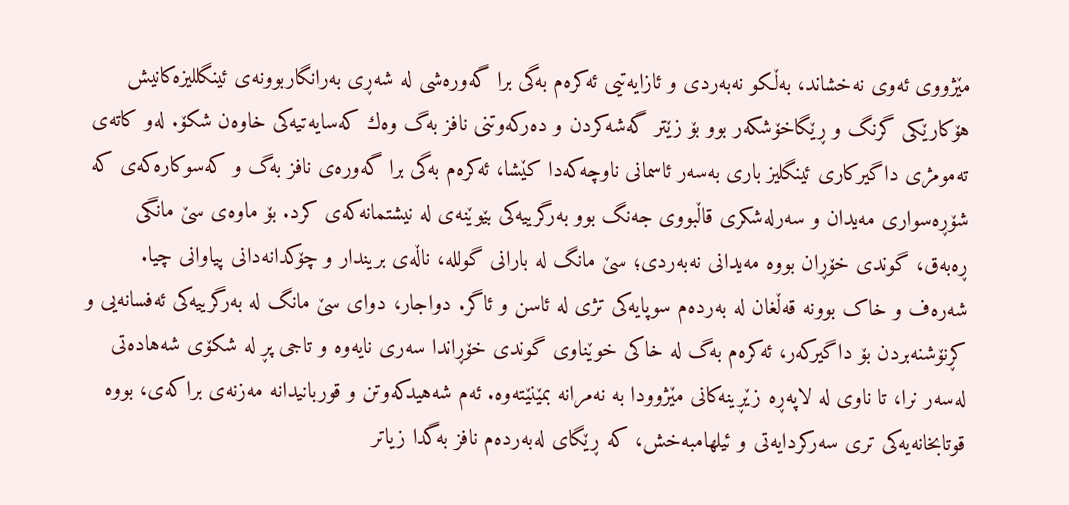مێژووی ئەوی نەخشاند، بەڵکو نەبەردی و ئازایەتیی ئەکرەم بەگی برا گەورەشی لە شەڕی بەرانگاربوونەی ئینگللیزەکانیش هۆکارێکی گرنگ و ڕێگاخۆشکەر بوو بۆ زێتر گەشەکردن و دەرکەوتنی نافز بەگ وەك کەسایەتیەکی خاوەن شکۆ. لەو کاتەی تەمومژی داگیرکاری ئینگلیز باری بەسەر ئاسمانی ناوچەکەدا کێشا، ئەکرەم بەگی برا گەورەی نافز بەگ و کەسوکارەکەی کە شۆڕەسواری مەیدان و سەرلەشکری قاڵبووی جەنگ بوو بەرگرییەکی بێوێنەی لە نیشتمانەکەی کرد. بۆ ماوەی سێ مانگی ڕەبەق، گوندی خۆڕان بووە مەیدانی نەبەردی؛ سێ مانگ لە بارانی گوللە، ناڵەی بریندار و چۆکدانەدانی پیاوانی چیا. شەرەف و خاک بوونە قەڵغان لە بەردەم سوپایەکی تژی لە ئاسن و ئاگر. دواجار، دوای سێ مانگ لە بەرگرییەکی ئەفسانەیی و کڕنۆشنەبردن بۆ داگیرکەر، ئەکرەم بەگ لە خاکی خوێناوی گوندی خۆڕاندا سەری نایەوە و تاجی پڕ لە شکۆی شەهادەتی لەسەر نرا، تا ناوی لە لاپەڕە زێڕینەکانی مێژوودا بە نەمرانە بمێنێتەوە. ئەم شەهیدکەوتن و قوربانیدانە مەزنەی براکەی، بووە قوتابخانەیەکی تری سەرکردایەتی و ئیلهامبەخش، کە ڕێگای لەبەردەم نافز بەگدا زیاتر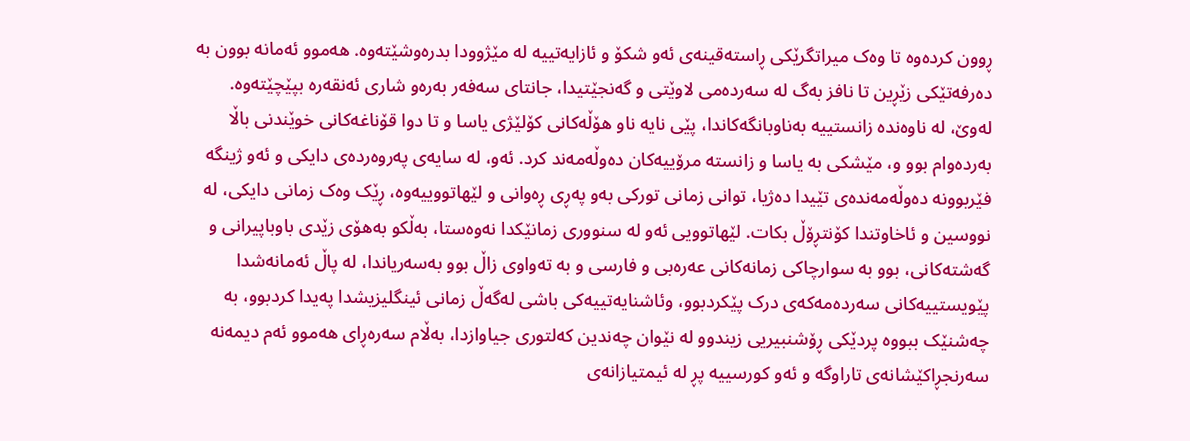ڕوون کردەوە تا وەک میراتگرێکی ڕاستەقینەی ئەو شکۆ و ئازایەتییە لە مێژوودا بدرەوشێتەوە. هەموو ئەمانە بوون بە دەرفەتێکی زێڕین تا نافز بەگ لە سەردەمی لاوێتی و گەنجێتیدا، جانتای سەفەر بەرەو شاری ئەنقەرە بپێچێتەوە. لەوێ، لە ناوەندە زانستییە بەناوبانگەکاندا، پێی نایە ناو هۆڵەکانی کۆلێژی یاسا و تا دوا قۆناغەکانی خوێندنی باڵا بەردەوام بوو و، مێشکی بە یاسا و زانستە مرۆییەکان دەوڵەمەند کرد. ئەو، لە سایەی پەروەردەی دایکی و ئەو ژینگە فێربوونە دەوڵەمەندەی تێیدا دەژیا، توانی زمانی تورکی بەو پەڕی ڕەوانی و لێهاتووییەوە، ڕێک وەک زمانی دایکی، لە نووسین و ئاخاوتندا کۆنتڕۆڵ بکات. لێهاتوویی ئەو لە سنووری زمانێکدا نەوەستا، بەڵکو بەهۆی زێدی باوباپیرانی و گەشتەکانی، بوو بە سوارچاکی زمانەکانی عەرەبی و فارسی و بە تەواوی زاڵ بوو بەسەریاندا، لە پاڵ ئەمانەشدا پێویستییەکانی سەردەمەکەی درک پێکردبوو، وئاشنایەتییەکی باشی لەگەڵ زمانی ئینگلیزیشدا پەیدا کردبوو، بە چەشنێک ببووە پردێکی ڕۆشنبیریی زیندوو لە نێوان چەندین کەلتوری جیاوازدا، بەڵام سەرەڕای هەموو ئەم دیمەنە سەرنجڕاکێشانەی تاراوگە و ئەو کورسییە پڕ لە ئیمتیازانەی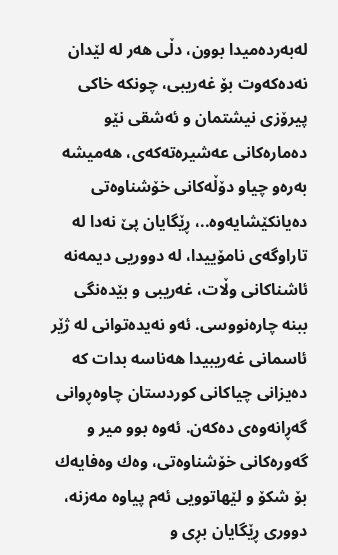لەبەردەمیدا بوون، دڵی هەر لە لێدان نەدەکەوت بۆ غەریبی، چونکە خاکی پیرۆزی نیشتمان و ئەشقی نێو دەمارەکانی عەشیرەتەکەی، هەمیشە بەرەو چیاو دۆڵەکانی خۆشناوەتی دەیانکێشایەوە..، ڕێگایان پێ نەدا لە تاراوگەی نامۆییدا، لە دووریی دیمەنە ئاشناکانی وڵات، غەریبی و بێدەنگی ببنە چارەنووسی. ئەو نەیدەتوانی لە ژێر ئاسمانی غەریبیدا هەناسە بدات کە دەیزانی چیاکانی کوردستان چاوەڕوانی گەڕانەوەی دەکەن. ئەوە بوو میر و گەورەکانی خۆشناوەتی، وەك وەفایەك بۆ شکۆ و لێهاتوویی ئەم پیاوە مەزنە، دووری ڕێگایان بڕی و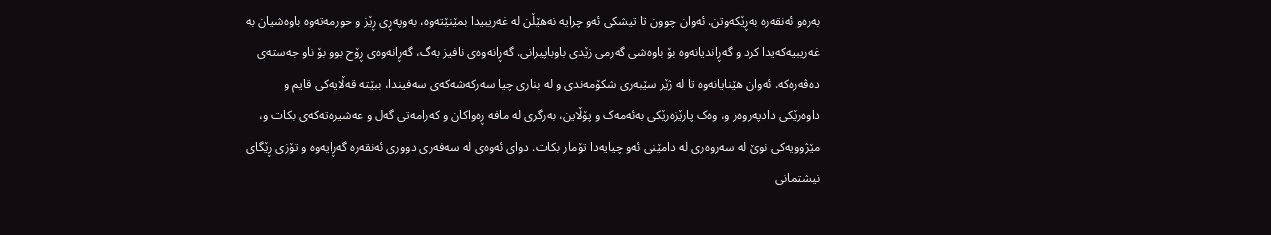بەرەو ئەنقەرە بەڕێکەوتن. ئەوان چوون تا تیشکی ئەو چرایە نەهێڵن لە غەریبیدا بمێنێتەوە، بەوپەڕی ڕێز و حورمەتەوە باوەشیان بە غەریبیەکەیدا کرد و گەڕاندیانەوە بۆ باوەشی گەرمی زێدی باوباپیرانی. گەڕانەوەی نافیز بەگ، گەڕانەوەی ڕۆح بوو بۆ ناو جەستەی دەڤەرەکە. ئەوان هێنایانەوە تا لە ژێر سێبەری شکۆمەندی و لە بناری چیا سەرکەشەکەی سەفیندا، ببێتە قەڵایەکی قایم و داوەرێکی دادپەروەر و، وەک پارێزەرێکی بەئەمەک و پۆڵاین، بەرگری لە مافە ڕەواکان و کەرامەتی گەل و عەشیرەتەکەی بکات و، مێژوویەکی نوێ لە سەروەری لە دامێنی ئەو چیایەدا تۆمار بکات. دوای ئەوەی لە سەفەری دووری ئەنقەرە گەڕایەوە و تۆزی ڕێگای نیشتمانی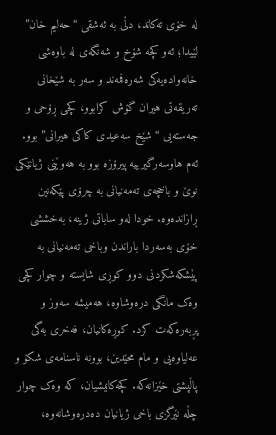لە خۆی تەکاند، دڵی بە ئەشقی “حەلیم خان” لێیدا؛ ئەو کچە شۆخ و شەنگەی لە باوەشی خانەوادەیەکی شەرەفمەند و سەر بە شێخانی تەریقەتی هیران گۆش کرابوو، کچی ڕۆحی و جەستەیی “شێخ سەعیدی کاکی هیرانی” بوو. ئەم هاوسەرگیرییە پیرۆزە بوو بە هەوێنی ژیانێکی نوێ و باخچەی تەمەنیانی بە چرۆی پێکەنین ڕازاندەوە. خودا لەو ساباتی ژینە، بەخششی خۆی بەسەردا باراندن وباخی تەمەنیانی بە پێشکەشکردنی دوو کوڕی شایستە و چوار کچی وەک مانگی درەوشاوە، هەمیشە سەوز و پڕبەرەکەت کرد. کوڕەکانیان، فەخری بەگی عەلیاوەیی و مام محێدین، بوونە ناسنامەی شکۆ و پاڵپشتی خێزانەکە. کچەکانیشیان، کە وەک چوار چڵە نێرگزی باخی ژیانیان دەدرەوشانەوە،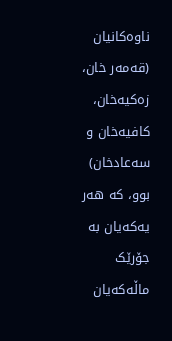ناوەکانیان (قەمەر خان، زەکیەخان، کافیەخان و سەعادخان) بوو، کە هەر یەکەیان بە جۆرێک ماڵەکەیان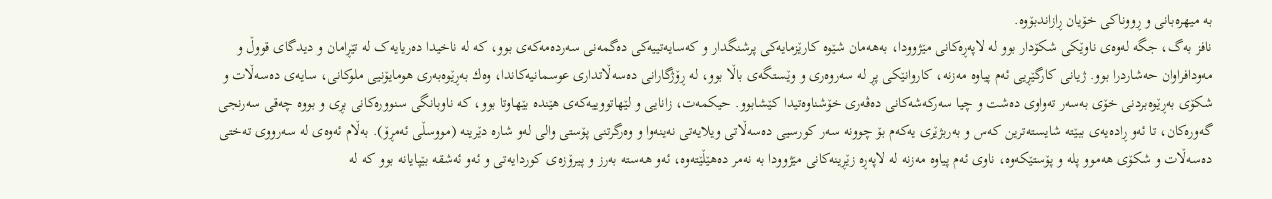بە میهرەبانی و ڕووناکی خۆیان ڕازاندبۆوە.
نافز بەگ، جگە لەوەی ناوێکی شکۆدار بوو لە لاپەڕەکانی مێژوودا، بەهەمان شێوە کارێزمایەکی پرشنگدار و کەسایەتییەکی دەگمەنی سەردەمەکەی بوو، کە لە ناخیدا دەریایەک لە تێڕامان و دیدگای قووڵ و مەودافراوان حەشاردرا بوو. ژیانی کارگێڕیی ئەم پیاوە مەزنە، کاروانێکی پڕ لە سەروەری و وێستگەی باڵا بوو، لە ڕۆژگارانی دەسەڵاتداری عوسمانیەکاندا، وەك بەڕێوەبەری هومایۆنیی ملوکانی، سایەی دەسەڵات و شکۆی بەڕێوەبردنی خۆی بەسەر تەواوی دەشت و چیا سەرکەشەکانی دەڤەری خۆشناوەتیدا کێشابوو. حیكمەت، زانایی و لێهاتووییەکەی هێندە بێهاوتا بوو، کە ناوبانگی سنوورەکانی بڕی و بووە چەقی سەرنجی گەورەکان، تا ئەو ڕادەیەی ببێتە شایستەترین کەس و بەربژێری یەکەم بۆ چوونە سەر کورسیی دەسەڵاتی ویلایەتی نەینەوا و وەرگرتنی پۆستی والی لەو شارە دێرینە (مووسڵی ئەمڕۆ). بەڵام ئەوەی لە سەرووی تەختی دەسەڵات و شکۆی هەموو پلە و پۆستێکەوە، ناوی ئەم پیاوە مەزنە لە لاپەڕە زێڕینەکانی مێژوودا بە نەمر دەهێڵێتەوە، ئەو هەستە بەرز و پیرۆزەی کوردایەتی و ئەو ئەشقە بێپایانە بوو کە لە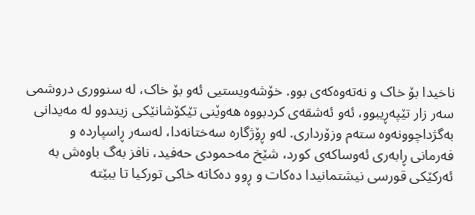ناخیدا بۆ خاک و نەتەوەکەی بوو. خۆشەویستیی ئەو بۆ خاک، لە سنووری دروشمی سەر زار تێپەڕیبوو، ئەو ئەشقەی کردبووە هەوێنی تێکۆشانێکی زیندوو لە مەیدانی بەگژداچوونەوە ستەم وزۆرداری. لەو ڕۆژگارە سەختانەدا، لەسەر ڕاسپاردە و فەرمانی ڕابەری ئەوساکەی کورد، شێخ مەحمودی حەفید، نافز بەگ باوەش بە ئەرکێکی قورسی نیشتمانیدا دەکات و ڕوو دەکاتە خاکی تورکیا تا ببێتە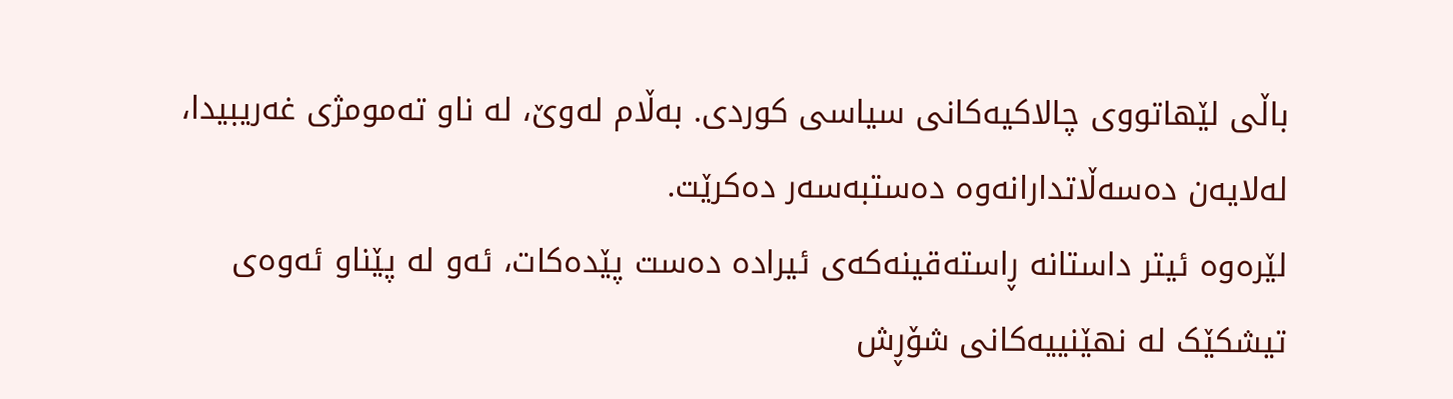باڵی لێهاتووی چالاکیەکانی سیاسی کوردی. بەڵام لەوێ، لە ناو تەمومژی غەریبیدا، لەلایەن دەسەڵاتدارانەوە دەستبەسەر دەکرێت.
لێرەوە ئیتر داستانە ڕاستەقینەکەی ئیرادە دەست پێدەکات، ئەو لە پێناو ئەوەی تیشکێک لە نهێنییەکانی شۆڕش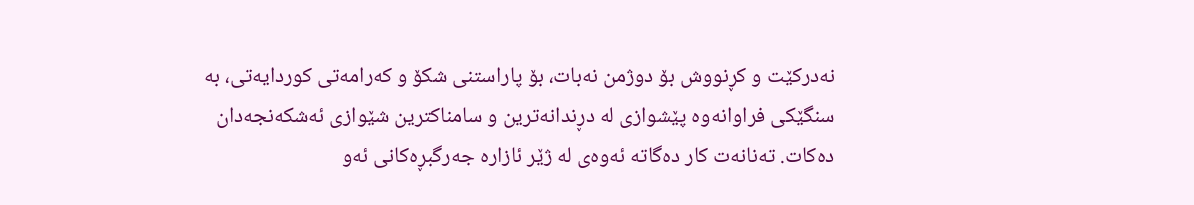نەدرکێت و کڕنووش بۆ دوژمن نەبات، بۆ پاراستنی شکۆ و کەرامەتی کوردایەتی، بە سنگێکی فراوانەوە پێشوازی لە دڕندانەترین و سامناکترین شێوازی ئەشکەنجەدان دەکات. تەنانەت کار دەگاتە ئەوەی لە ژێر ئازارە جەرگبڕەکانی ئەو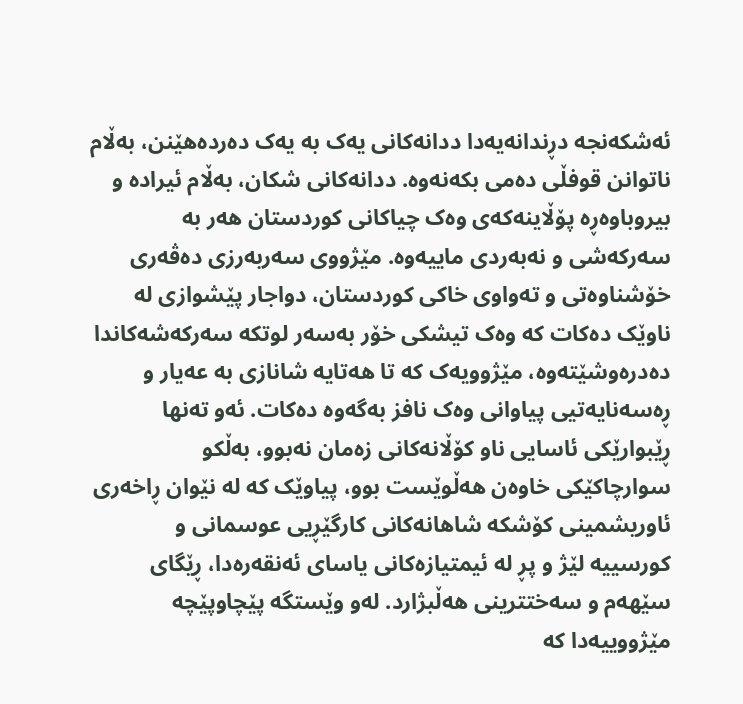ئەشکەنجە دڕندانەیەدا ددانەکانی یەک بە یەک دەردەهێنن، بەڵام ناتوانن قوفڵی دەمی بکەنەوە. ددانەکانی شکان، بەڵام ئیرادە و بیروباوەڕە پۆڵاینەکەی وەک چیاکانی کوردستان هەر بە سەرکەشی و نەبەردی ماییەوە. مێژووی سەربەرزی دەڤەری خۆشناوەتی و تەواوی خاکی کوردستان، دواجار پێشوازی لە ناوێک دەکات کە وەک تیشکی خۆر بەسەر لوتکە سەرکەشەکاندا دەدرەوشێتەوە، مێژوویەک کە تا هەتایە شانازی بە عەیار و ڕەسەنایەتیی پیاوانی وەک نافز بەگەوە دەکات. ئەو تەنها ڕێبوارێکی ئاسایی ناو کۆڵانەکانی زەمان نەبوو، بەڵکو سوارچاکێکی خاوەن هەڵوێست بوو، پیاوێک کە لە نێوان ڕاخەری ئاوریشمینی کۆشکە شاهانەکانی کارگێڕیی عوسمانی و کورسییە لێژ و پڕ لە ئیمتیازەکانی یاسای ئەنقەرەدا، ڕێگای سێهەم و سەختترینی هەڵبژارد. لەو وێستگە پێچاوپێچە مێژووییەدا کە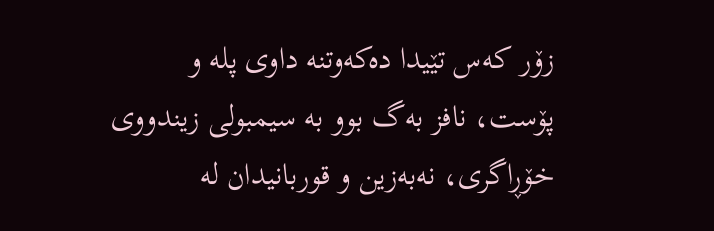زۆر کەس تێیدا دەکەوتنە داوی پلە و پۆست، نافز بەگ بوو بە سیمبولی زیندووی خۆڕاگری، نەبەزین و قوربانیدان لە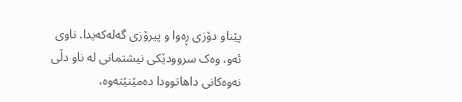پێناو دۆزی ڕەوا و پیرۆزی گەلەکەیدا. ناوی ئەو، وەک سروودێکی نیشتمانی لە ناو دڵی نەوەکانی داهاتوودا دەمێنێتەوە،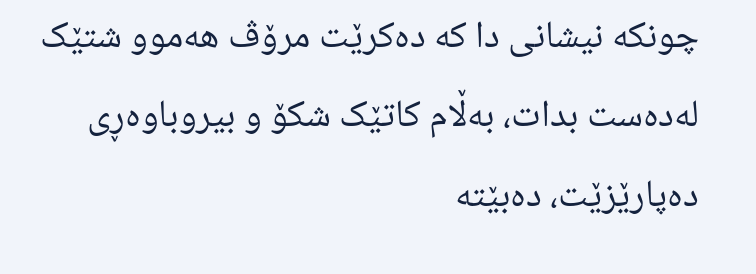چونکە نیشانی دا کە دەکرێت مرۆڤ هەموو شتێک لەدەست بدات، بەڵام کاتێک شکۆ و بیروباوەڕی دەپارێزێت، دەبێتە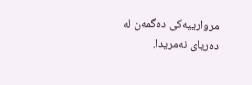مروارییەکی دەگمەن لە دەریای نەمریدا.